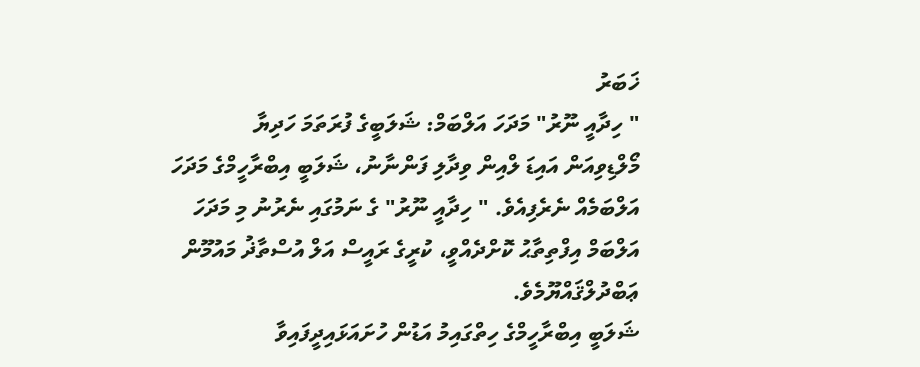ޚަބަރު
" ހިދާއީ ނޫރު" މަދަހަ އަލްބަމް: ޝަލަބީގެ ފުރަތަމަ ހަދިޔާ
މޯލްޑިވިއަން އައިޑަ ލްއިން ވިދާލި ފަންނާނު، ޝަލަބީ އިބްރާހީމްގެ މަދަހަ އަލްބަމެއް ނެރެފިއެވެ. " ހިދާއީ ނޫރު" ގެ ނަމުގައި ނެރުނު މި މަދަހަ އަލްބަމް އިފްތިތާޙު ކޮށްދެއްވީ، ކުރީގެ ރައީސް އަލް އުސްތާޛު މައުމޫން ޢަބްދުލްޤައްޔޫމެވެ.
ޝަލަބީ އިބްރާހީމްގެ ހިތްގައިމު އަޑުން ހުށައަޅައިދީފައިވާ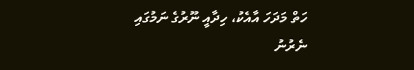ހަތް މަދަހަ އާއެކު، ހިދާއީ ނޫރުގެ ނަމުގައި ނެރުނު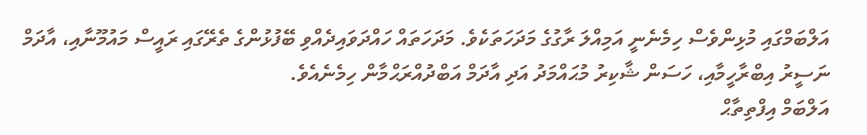އަލްބަމްގައި މުޅިންވެސް ހިމެނެނީ އަމިއްލަ ރާގުގެ މަދަހަތަކެވެ. މަދަހަތައް ހައްދަވައިދެއްވި ބޭފުޅުންގެ ތެރޭގައި ރައީސް މައުމޫނާއި، އާދަމް ނަސީރު އިބްރާހީމާއި، ހަސަން ޝާކިރު މުޙައްމަދު އަދި އާދަމް އަބްދުއްރަޙްމާން ހިމެނެއެވެ.
އަލްބަމް އިފްތިތާޙް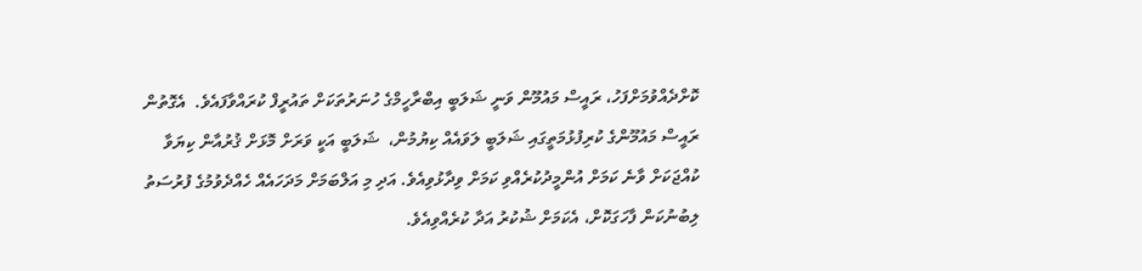ކޮށްދެއްވުމަށްފަހު، ރައީސް މައުމޫން ވަނީ ޝަލަބީ އިބްރާހީމްގެ ހުނަރުތަކަށް ތައުރީފް ކުރައްވާފައެވެ.  އެގޮތުން ރައީސް މައުމޫންގެ ކުރިފުޅުމަތީގައި ޝަލަބީ ލަވައެއް ކިޔުމުން،  ޝަލަބީ އަކީ ވަރަށް މޮޅަށް ޤުރުއާން ކިޔަވާ ކުއްޖަކަށް ވާނެ ކަމަށް އުންމީދުކުރެއްވި ކަމަށް ވިދާޅުވިއެވެ. އަދި މި އަލްބަމަށް މަދަހައެއް ހެއްދެވުމުގެ ފުރުސަތު ލިބުނުކަން ފާހަގަކޮށް، އެކަމަށް ޝުކުރު އަދާ ކުރެއްވިއެވެ.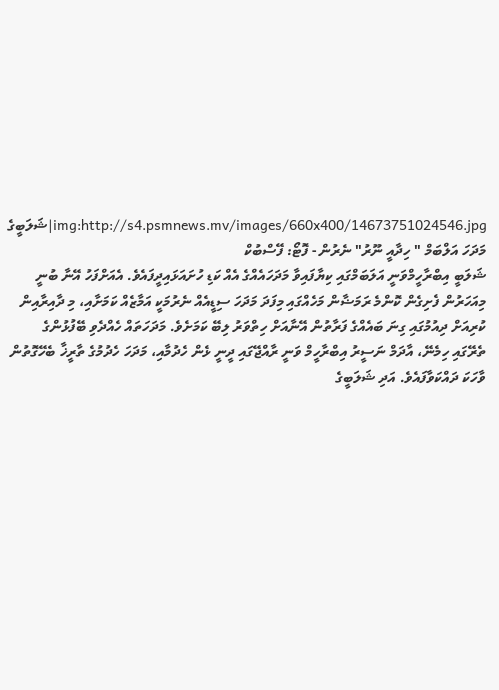img:http://s4.psmnews.mv/images/660x400/14673751024546.jpg|ޝަލަބީގެ މަދަހަ އަލްބަމް " ހިދާއީ ނޫރު" ނެރުން - ފޮޓޯ: ފޭސްބުކް
ޝަލަބީ އިބްރާހީމްވަނީ އަލަބަމްގައި ކިޔާފައިވާ މަދަހައެއްގެ އެއް ކަޑި ހުށައަޅައިދީފައެވެ. އެއަށްފަހު އޭނާ ބުނީ މިއަހަރުން ފެށިގެން ކޮންމެ ރަމަޟާން މަހެއްގައި މިފަދަ މަދަހަ ސިޑީއެއް ނެރުމަކީ އަމާޒެއް ކަމަށާއި، މި ދާއިރާއިން ކުރިއަށް ދިއުމުގައި ގިނަ ބައެއްގެ ފަރާތުން އޭނާއަށް ހިތްވަރު ލިބޭ ކަމަށެވެ. މަދަހަތައް ހެއްދެވި ބޭފުޅުންގެ ތެރޭގައި ހިމެނޭ، އާދަމް ނަސީރު އިބްރާހީމް ވަނީ ރާއްޖޭގައި ދީނީ ޅެން ހެދުމާއި، މަދަހަ ހެދުމުގެ ތާރީޚާ ބެހޭގޮތުން ވާހަކަ ދައްކަވާފައެވެ. އަދި ޝަލަބީގެ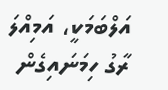އަލްބަމަކީ، އަމިއްލަ ރާގު ހިމަނައިގެން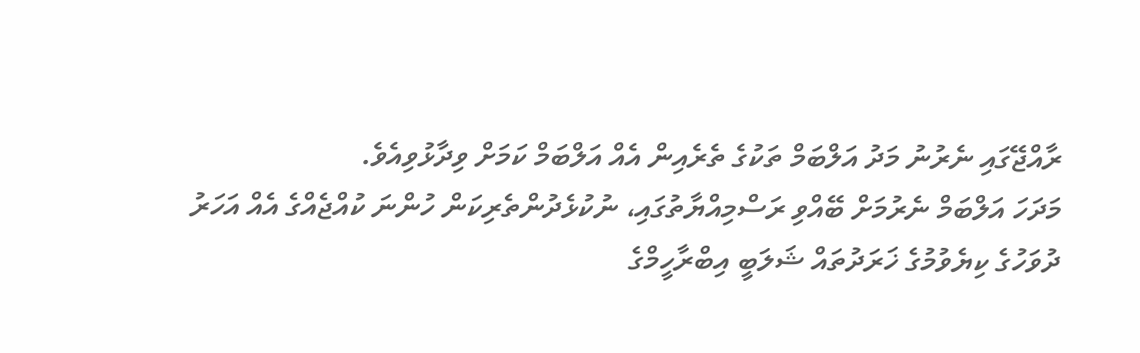ރާއްޖޭގައި ނެރުނު މަދު އަލްބަމް ތަކުގެ ތެރެއިން އެއް އަލްބަމް ކަމަށް ވިދާޅުވިއެވެ.
މަދަހަ އަލްބަމް ނެރުމަށް ބޭއްވި ރަސްމިއްޔާތުގައި، ނުކުޅެދުންތެރިކަން ހުންނަ ކުއްޖެއްގެ އެއް އަހަރު ދުވަހުގެ ކިޔެވުމުގެ ޚަރަދުތައް ޝަލަބީ އިބްރާހީމްގެ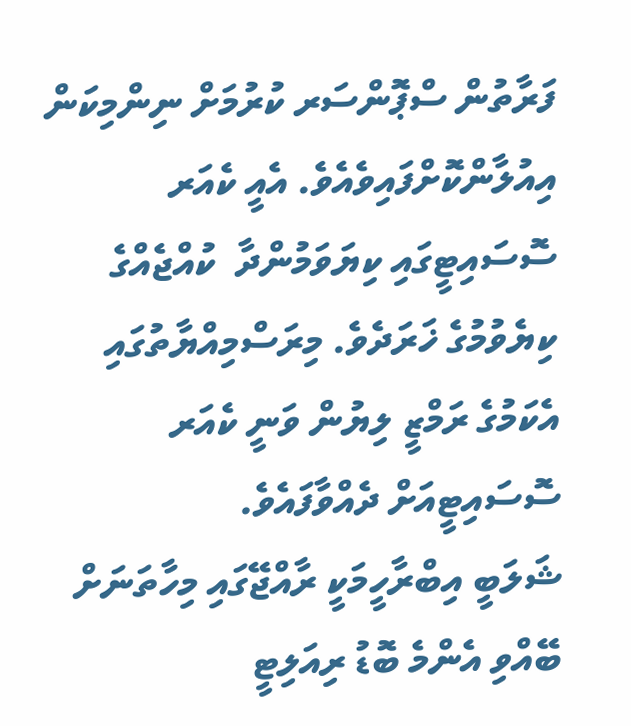ފަރާތުން ސްޕޮންސަރ ކުރުމަށް ނިންމިކަން އިއުލާންކޮށްފައިވެއެވެ. އެއީ ކެއަރ ސޮސައިޓީގައި ކިޔަވަމުންދާ  ކުއްޖެއްގެ ކިޔެވުމުގެ ޚަރަދެވެ. މިރަސްމިއްޔާތުގައި އެކަމުގެ ރަމްޒީ ލިޔުން ވަނީ ކެއަރ ސޮސައިޓީއަށް ދެއްވާފައެވެ.
ޝަލަބީ އިބްރާހީމަކީ ރާއްޖޭގައި މިހާތަނަށް ބޭއްވި އެންމެ ބޮޑު ރިއަލިޓީ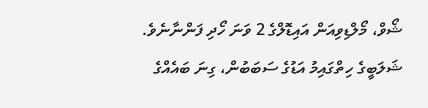ޝޯވް، މޯލްޑިވިއަން އައިޑޮލްގެ 2 ވަނަ ހޯދި ފަންނާނެވެ.  ޝަލަބީގެ ހިތްގައިމު އަޑުގެ ސަބަބުން، ގިނަ ބައެއްގެ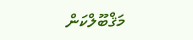މަޤްބޫލްކަން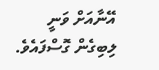އޭނާއަށް ވަނީ ލިބިގެން ގޮސްފައެވެ.